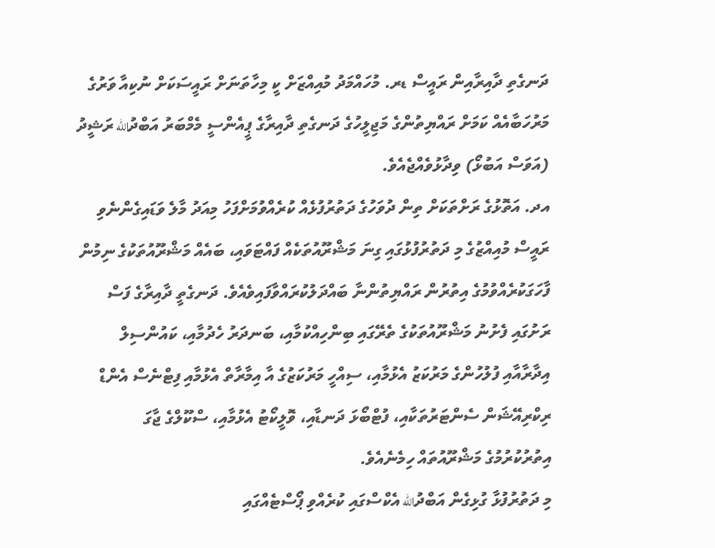ދަނގެތި ދާއިރާއިން ރައީސް ޑރ. މުހައްމަދު މުއިއްޒަށް ކީ މިހާތަނަށް ރައީސަކަށް ނުކިއާ ވަރުގެ މަރުހަބާއެއް ކަމަށް ރައްޔިތުންގެ މަޖިލީހުގެ ދަނގެތި ދާއިރާގެ ޕީއެންސީ މެމްބަރު އަބްދުالله ރަޝީދު (އަވަސް އަބުޅޯ) ވިދާޅުވެއްޖެއެވެ.
އދ. އަތޮޅުގެ ރަށްތަކަށް ތިން ދުވަހުގެ ދަތުރުފުޅެއް ކުރެއްވުމަށްފަހު މިއަދު މާލެ ވަޑައިގެންނެވި ރައީސް މުއިއްޒުގެ މި ދަތުރުފުޅުގައި ގިނަ މަޝްރޫއުތަކެއް ފައްޓަވައި، ބައެއް މަޝްރޫއުތަކުގެ ނިމުން ފާހަގަކުރެއްވުމުގެ އިތުރުން ރައްޔިތުންނާ ބައްދަލުކުރައްވާފައިވެއެވެ. ދަނގެތީ ދާއިރާގެ ފަސް ރަށުގައި ފެށުނު މަޝްރޫއުތަކުގެ ތެރޭގައި ބިންހިއްކުމާއި، ބަނދަރު ހެދުމާއި، ކައުންސިލް އިދާރާއާއި ފުލުހުންގެ މަރުކަޒު އެޅުމާއި، ސިއްހީ މަރުކަޒުގެ އާ އިމާރާތް އެޅުމާއި ފިޓްނެސް އެންޑް ރިކްރިއޭޝަން ސެންޓަރުތަކާއި، ފުޓްބޯޅަ ދަނޑާއި، ވޮލީކޯޓު އެޅުމާއި، ސްކޫލްގެ ޖާގަ އިތުރުކުރުމުގެ މަޝްރޫއުތައް ހިމެނެއެވެ.
މި ދަތުރުފުޅާ ގުޅިގެން އަބްދުالله އެކްސްގައި ކުރެއްވި ޕޯސްޓެއްގައި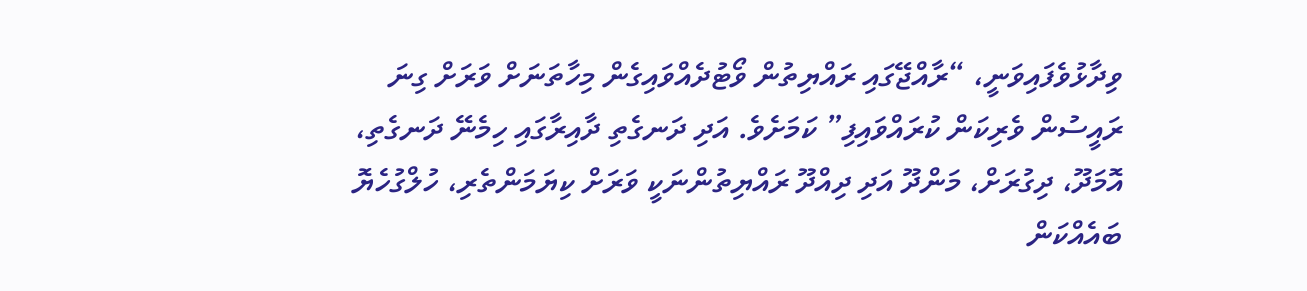ވިދާޅުވެފައިވަނީ، “ރާއްޖޭގައި ރައްޔިތުން ވޯޓުދެއްވައިގެން މިހާތަނަށް ވަރަށް ގިނަ ރައީސުން ވެރިކަން ކުރައްވައިފި” ކަމަށެވެ. އަދި ދަނގެތި ދާއިރާގައި ހިމެނޭ ދަނގެތި، އޮމަދޫ، ދިގުރަށް، މަންދޫ އަދި ދިއްދޫ ރައްޔިތުންނަކީ ވަރަށް ކިޔަމަންތެރި، ހުލްގުހެޔޮ ބައެއްކަން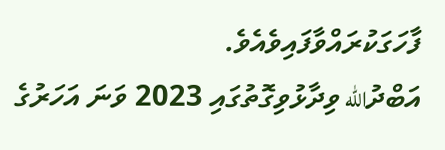ފާހަގަކުރައްވާފައިވެއެވެ.
އަބްދުالله ވިދާޅުވިގޮތުގައި 2023 ވަނަ އަހަރުގެ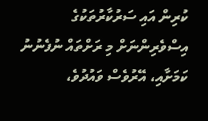ކުރިން އައި ސަރުކާރުތަކުގެ އިސްވެރިންނަށް މި ރަށްތައް ނުފެނުނު ކަމަށާއި، އޭރުވެސް ވައުދުވެ،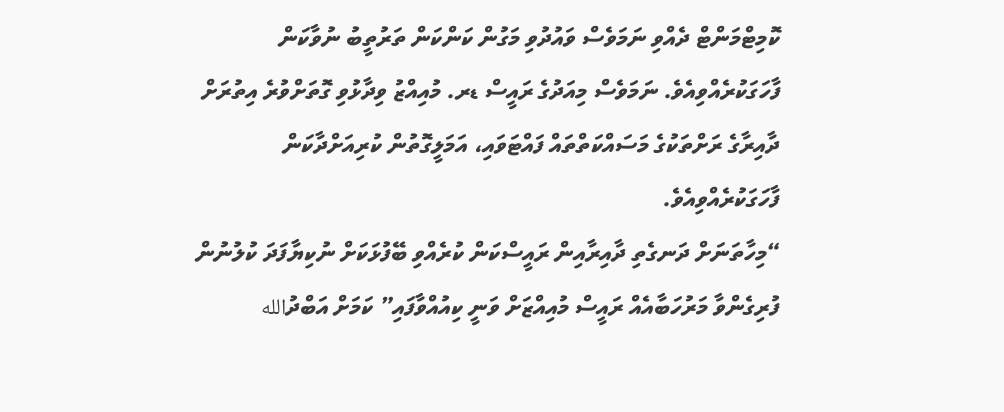ކޮމިޓްމަންޓް ދެއްވި ނަމަވެސް ވައުދުވި މަގުން ކަންކަން ތަރުތީބު ނުވާކަން ފާހަގަކުރެއްވިއެވެ. ނަމަވެސް މިއަދުގެ ރައީސް ޑރ. މުއިއްޒު ވިދާޅުވި ގޮތަށްވުރެ އިތުރަށް ދާއިރާގެ ރަށްތަކުގެ މަސައްކަތްތައް ފައްޓަވައި، އަމަލީގޮތުން ކުރިއަށްދާކަން ފާހަގަކުރެއްވިއެވެ.
“މިހާތަނަށް ދަނގެތި ދާއިރާއިން ރައީސްކަން ކުރެއްވި ބޭފުޅަކަށް ނުކިޔާފަދަ ކުލުނުން ފުރިގެންވާ މަރުހަބާއެއް ރައީސް މުއިއްޒަށް ވަނީ ކިއުއްވާފައި” ކަމަށް އަބްދުالله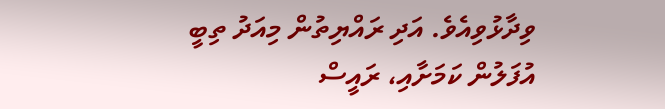ވިދާޅުވިއެވެ. އަދި ރައްޔިތުން މިއަދު ތިބީ އުފަލުން ކަމަށާއި، ރައީސް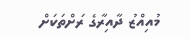މުއިއްޒު ދާއިރާގެ ރަށްތަކަށް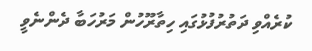ކުރެއްވި ދަތުރުފުޅުގައި ހިތާރޫހުން މަރުހަބާ ދެންނެވީ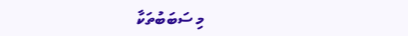މި ސަބަބުތަކާ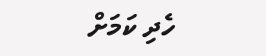ހެދި ކަމަށް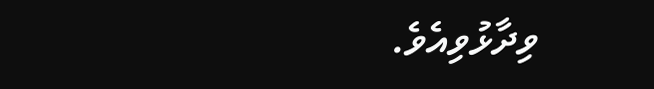ވިދާޅުވިއެވެ.